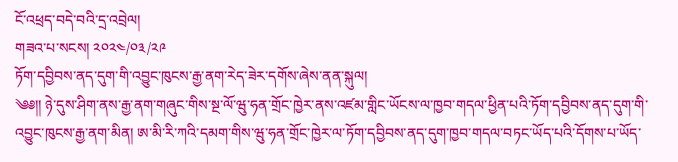ངོ་འཕྲད་བདེ་བའི་དྲ་འབྲེལ།
གཟའ་པ་སངས། ༢༠༢༤/༠༣/༢༩
ཏོག་དབྱིབས་ནད་དུག་གི་འབྱུང་ཁུངས་རྒྱ་ནག་རེད་ཟེར་དགོས་ཞེས་ནན་སྐུལ།
༄༅།། ཉེ་དུས་ཤིག་ནས་རྒྱ་ནག་གཞུང་གིས་སྔ་ལོ་ཝུ་ཧན་གྲོང་ཁྱེར་ནས་འཛམ་གླིང་ཡོངས་ལ་ཁྱབ་གདལ་ཕྱིན་པའི་ཏོག་དབྱིབས་ནད་དུག་གི་འབྱུང་ཁུངས་རྒྱ་ནག་མིན། ཨ་མི་རི་ཀའི་དམག་གིས་ཝུ་ཧན་གྲོང་ཁྱེར་ལ་ཏོག་དབྱིབས་ནད་དུག་ཁྱབ་གདལ་བཏང་ཡོད་པའི་དོགས་པ་ཡོད་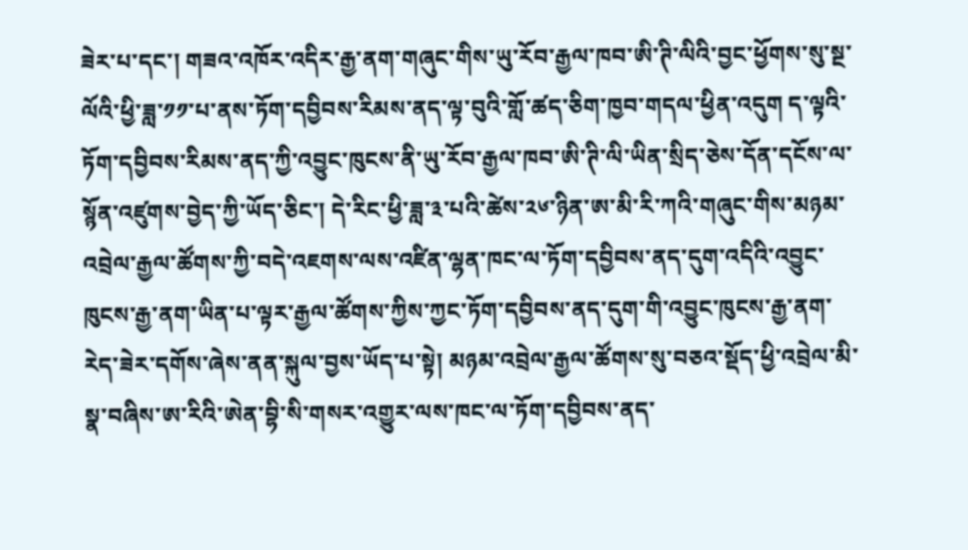ཟེར་པ་དང་། གཟའ་འཁོར་འདིར་རྒྱ་ནག་གཞུང་གིས་ཡུ་རོབ་རྒྱལ་ཁབ་ཨི་ཊི་ལིའི་བྱང་ཕྱོགས་སུ་སྔ་ལོའི་ཕྱི་ཟླ་༡༡་པ་ནས་ཏོག་དབྱིབས་རིམས་ནད་ལྟ་བུའི་གློ་ཚད་ཅིག་ཁྱབ་གདལ་ཕྱིན་འདུག ད་ལྟའི་ཏོག་དབྱིབས་རིམས་ནད་ཀྱི་འབྱུང་ཁུངས་ནི་ཡུ་རོབ་རྒྱལ་ཁབ་ཨི་ཊི་ལི་ཡིན་སྲིད་ཅེས་དོན་དངོས་ལ་སྙོན་འཛུགས་བྱེད་ཀྱི་ཡོད་ཅིང་། དེ་རིང་ཕྱི་ཟླ་༣་པའི་ཚེས་༢༦་ཉིན་ཨ་མི་རི་ཀའི་གཞུང་གིས་མཉམ་འབྲེལ་རྒྱལ་ཚོགས་ཀྱི་བདེ་འཇགས་ལས་འཛིན་ལྷན་ཁང་ལ་ཏོག་དབྱིབས་ནད་དུག་འདིའི་འབྱུང་ཁུངས་རྒྱ་ནག་ཡིན་པ་ལྟར་རྒྱལ་ཚོགས་ཀྱིས་ཀྱང་ཏོག་དབྱིབས་ནད་དུག་གི་འབྱུང་ཁུངས་རྒྱ་ནག་རེད་ཟེར་དགོས་ཞེས་ནན་སྐུལ་བྱས་ཡོད་པ་སྟེ། མཉམ་འབྲེལ་རྒྱལ་ཚོགས་སུ་བཅའ་སྡོད་ཕྱི་འབྲེལ་མི་སྣ་བཞིས་ཨ་རིའི་ཨེན་བྷི་སི་གསར་འགྱུར་ལས་ཁང་ལ་ཏོག་དབྱིབས་ནད་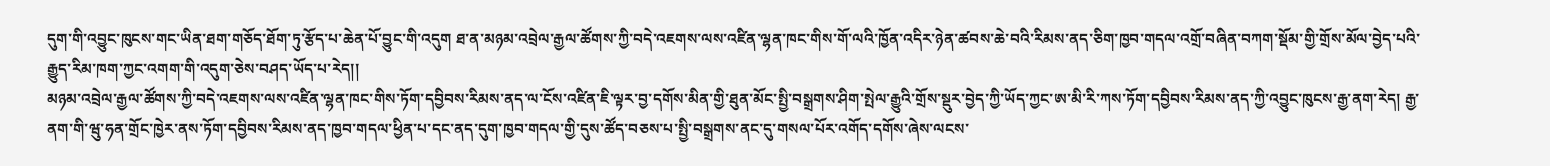དུག་གི་འབྱུང་ཁུངས་གང་ཡིན་ཐག་གཅོད་ཐོག་ཏུ་རྩོད་པ་ཆེན་པོ་བྱུང་གི་འདུག ཐ་ན་མཉམ་འབྲེལ་རྒྱལ་ཚོགས་ཀྱི་བདེ་འཇགས་ལས་འཛིན་ལྷན་ཁང་གིས་གོ་ལའི་ཁྱོན་འདིར་ཉེན་ཚབས་ཆེ་བའི་རིམས་ནད་ཅིག་ཁྱབ་གདལ་འགྲོ་བཞིན་བཀག་སྡོམ་གྱི་གྲོས་མོལ་བྱེད་པའི་རྒྱུད་རིམ་ཁག་ཀྱང་འགག་གི་འདུག་ཅེས་བཤད་ཡོད་པ་རེད།།
མཉམ་འབྲེལ་རྒྱལ་ཚོགས་ཀྱི་བདེ་འཇགས་ལས་འཛིན་ལྷན་ཁང་གིས་ཏོག་དབྱིབས་རིམས་ནད་ལ་ངོས་འཛིན་ཇི་ལྟར་བྱ་དགོས་མིན་གྱི་ཐུན་མོང་སྤྱི་བསྒྲགས་ཤིག་སྤེལ་རྒྱུའི་གྲོས་སྡུར་བྱེད་ཀྱི་ཡོད་ཀྱང་ཨ་མི་རི་ཀས་ཏོག་དབྱིབས་རིམས་ནད་ཀྱི་འབྱུང་ཁུངས་རྒྱ་ནག་རེད། རྒྱ་ནག་གི་ཝུ་ཧན་གྲོང་ཁྱེར་ནས་ཏོག་དབྱིབས་རིམས་ནད་ཁྱབ་གདལ་ཕྱིན་པ་དང་ནད་དུག་ཁྱབ་གདལ་གྱི་དུས་ཚོད་བཅས་པ་སྤྱི་བསྒྲགས་ནང་དུ་གསལ་པོར་འགོད་དགོས་ཞེས་ལངས་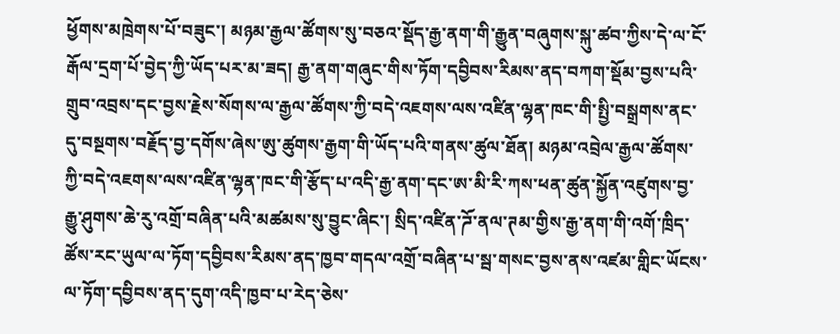ཕྱོགས་མཁྲེགས་པོ་བཟུང་། མཉམ་རྒྱལ་ཚོགས་སུ་བཅའ་སྡོད་རྒྱ་ནག་གི་རྒྱུན་བཞུགས་སྐུ་ཚབ་ཀྱིས་དེ་ལ་ངོ་རྒོལ་དྲག་པོ་བྱེད་ཀྱི་ཡོད་པར་མ་ཟད། རྒྱ་ནག་གཞུང་གིས་ཏོག་དབྱིབས་རིམས་ནད་བཀག་སྡོམ་བྱས་པའི་གྲུབ་འབྲས་དང་བྱས་རྗེས་སོགས་ལ་རྒྱལ་ཚོགས་ཀྱི་བདེ་འཇགས་ལས་འཛིན་ལྷན་ཁང་གི་སྤྱི་བསྒྲགས་ནང་དུ་བསྔགས་བརྗོད་བྱ་དགོས་ཞེས་ཨུ་ཚུགས་རྒྱག་གི་ཡོད་པའི་གནས་ཚུལ་ཐོན། མཉམ་འབྲེལ་རྒྱལ་ཚོགས་ཀྱི་བདེ་འཇགས་ལས་འཛིན་ལྷན་ཁང་གི་རྩོད་པ་འདི་རྒྱ་ནག་དང་ཨ་མི་རི་ཀས་ཕན་ཚུན་སྐྱོན་འཛུགས་བྱ་རྒྱུ་ཤུགས་ཆེ་རུ་འགྲོ་བཞིན་པའི་མཚམས་སུ་བྱུང་ཞིང་། སྲིད་འཛིན་ཌོ་ནལ་ཊམ་གྱིས་རྒྱ་ནག་གི་འགོ་ཁྲིད་ཚོས་རང་ཡུལ་ལ་ཏོག་དབྱིབས་རིམས་ནད་ཁྱབ་གདལ་འགྲོ་བཞིན་པ་སྦ་གསང་བྱས་ནས་འཛམ་གླིང་ཡོངས་ལ་ཏོག་དབྱིབས་ནད་དུག་འདི་ཁྱབ་པ་རེད་ཅེས་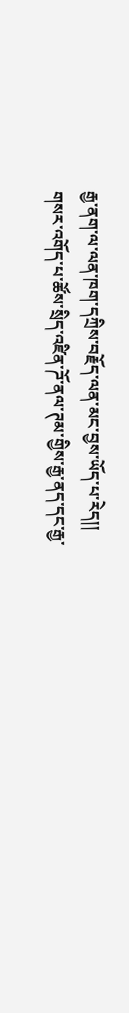རྒྱ་ནག་ལ་ལན་ཁག་དཀྲིས་བརྗོད་ལན་མང་བྱས་ཡོད་པ་རེད།།
གསར་འགོད་པ་ཚོས་སྲིད་འཛིན་ཌོ་ནལ་ཊམ་གྱིས་རྒྱ་ནད་དང་རྒྱ་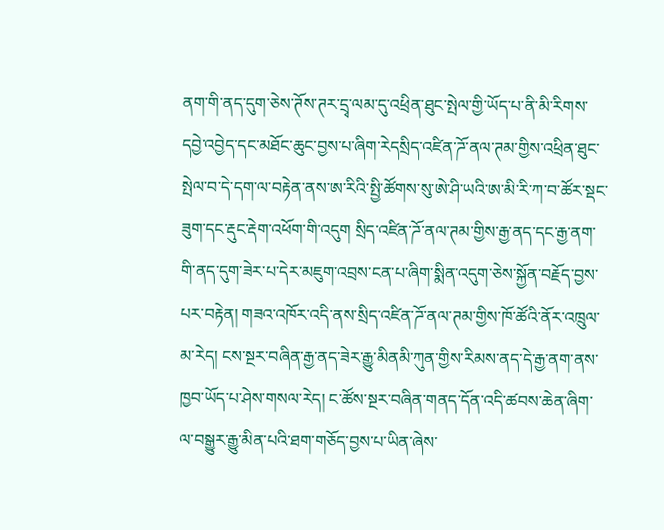ནག་གི་ནད་དུག་ཅེས་ཊོས་ཊར་དྲྭ་ལམ་དུ་འཕྲིན་ཐུང་སྤེལ་གྱི་ཡོད་པ་ནི་མི་རིགས་དབྱེ་འབྱེད་དང་མཐོང་ཆུང་བྱས་པ་ཞིག་རེདསྲིད་འཛིན་ཌོ་ནལ་ཊམ་གྱིས་འཕྲིན་ཐུང་སྤེལ་བ་དེ་དག་ལ་བརྟེན་ནས་ཨ་རིའི་སྤྱི་ཚོགས་སུ་ཨེ་ཤི་ཡའི་ཨ་མི་རི་ཀ་བ་ཚོར་སྡང་ཟུག་དང་རྡུང་རྡེག་འཕོག་གི་འདུག སྲིད་འཛིན་ཌོ་ནལ་ཊམ་གྱིས་རྒྱ་ནད་དང་རྒྱ་ནག་གི་ནད་དུག་ཟེར་པ་དེར་མཇུག་འབྲས་ངན་པ་ཞིག་སྨིན་འདུག་ཅེས་སྐྱོན་བརྗོད་བྱས་པར་བརྟེན། གཟའ་འཁོར་འདི་ནས་སྲིད་འཛིན་ཌོ་ནལ་ཊམ་གྱིས་ཁོ་ཚོའི་ནོར་འཁྲུལ་མ་རེད། ངས་སྔར་བཞིན་རྒྱ་ནད་ཟེར་རྒྱུ་མིནམི་ཀུན་གྱིས་རིམས་ནད་དེ་རྒྱ་ནག་ནས་ཁྱབ་ཡོད་པ་ཤེས་གསལ་རེད། ང་ཚོས་སྔར་བཞིན་གནད་དོན་འདི་ཚབས་ཆེན་ཞིག་ལ་བསྒྱུར་རྒྱུ་མིན་པའི་ཐག་གཅོད་བྱས་པ་ཡིན་ཞེས་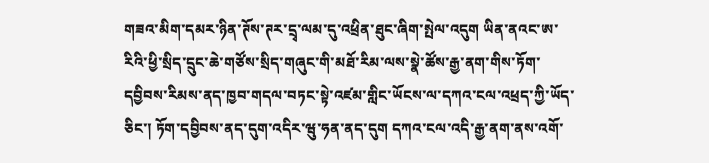གཟའ་མིག་དམར་ཉིན་ཊོས་ཊར་དྲྭ་ལམ་དུ་འཕྲིན་ཐུང་ཞིག་སྤེལ་འདུག ཡིན་ནའང་ཨ་རིའི་ཕྱི་སྲིད་དྲུང་ཆེ་གཙོས་སྲིད་གཞུང་གི་མཐོ་རིམ་ལས་སྣེ་ཚོས་རྒྱ་ནག་གིས་ཏོག་དབྱིབས་རིམས་ནད་ཁྱབ་གདལ་བཏང་སྟེ་འཛམ་གླིང་ཡོངས་ལ་དཀའ་ངལ་འཕྲད་ཀྱི་ཡོད་ཅིང་། ཏོག་དབྱིབས་ནད་དུག་འདིར་ཝུ་ཧན་ནད་དུག དཀའ་ངལ་འདི་རྒྱ་ནག་ནས་འགོ་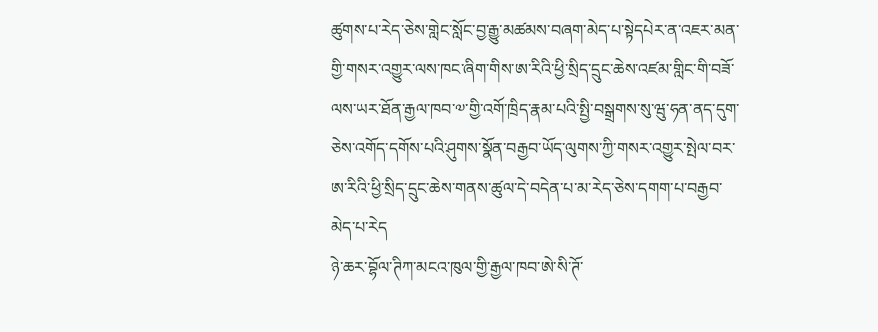ཚུགས་པ་རེད་ཅེས་གླེང་སློང་བྱ་རྒྱུ་མཚམས་བཞག་མེད་པ་སྟེདཔེར་ན་འཇར་མན་གྱི་གསར་འགྱུར་ལས་ཁང་ཞིག་གིས་ཨ་རིའི་ཕྱི་སྲིད་དྲུང་ཆེས་འཛམ་གླིང་གི་བཟོ་ལས་ཡར་ཐོན་རྒྱལ་ཁབ་༧་གྱི་འགོ་ཁྲིད་རྣམ་པའི་སྤྱི་བསྒྲགས་སུ་ཝུ་ཧན་ནད་དུག་ཅེས་འགོད་དགོས་པའི་ཤུགས་སྣོན་བརྒྱབ་ཡོད་ལུགས་ཀྱི་གསར་འགྱུར་སྤེལ་བར་ཨ་རིའི་ཕྱི་སྲིད་དྲུང་ཆེས་གནས་ཚུལ་དེ་བདེན་པ་མ་རེད་ཅེས་དགག་པ་བརྒྱབ་མེད་པ་རེད
ཉེ་ཆར་བྷོལ་ཊིཀ་མངའ་ཁུལ་གྱི་རྒྱལ་ཁབ་ཨེ་སི་ཊོ་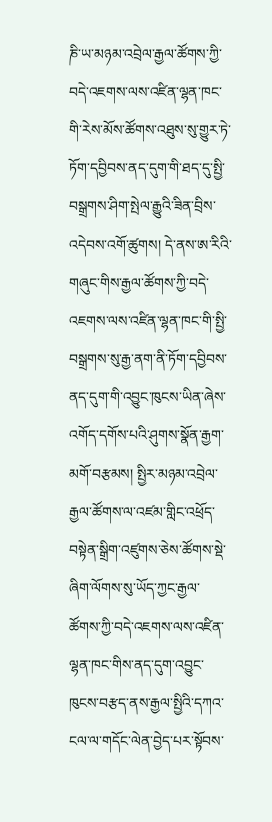ཎི་ཡ་མཉམ་འབྲེལ་རྒྱལ་ཚོགས་ཀྱི་བདེ་འཇགས་ལས་འཛིན་ལྷན་ཁང་གི་རེས་མོས་ཚོགས་འཐུས་སུ་གྱུར་ཏེ་ཏོག་དབྱིབས་ནད་དུག་གི་ཐད་དུ་སྤྱི་བསྒྲགས་ཤིག་སྤེལ་རྒྱུའི་ཟིན་བྲིས་འདེབས་འགོ་ཚུགས། དེ་ནས་ཨ་རིའི་གཞུང་གིས་རྒྱལ་ཚོགས་ཀྱི་བདེ་འཇགས་ལས་འཛིན་ལྷན་ཁང་གི་སྤྱི་བསྒྲགས་སུ་རྒྱ་ནག་ནི་ཏོག་དབྱིབས་ནད་དུག་གི་འབྱུང་ཁུངས་ཡིན་ཞེས་འགོད་དགོས་པའི་ཤུགས་སྣོན་རྒྱག་མགོ་བརྩམས། སྤྱིར་མཉམ་འབྲེལ་རྒྱལ་ཚོགས་ལ་འཛམ་གླིང་འཕྲོད་བསྟེན་སྒྲིག་འཛུགས་ཅེས་ཚོགས་སྡེ་ཞིག་ལོགས་སུ་ཡོད་ཀྱང་རྒྱལ་ཚོགས་ཀྱི་བདེ་འཇགས་ལས་འཛིན་ལྷན་ཁང་གིས་ནད་དུག་འབྱུང་ཁུངས་བརྩད་ནས་རྒྱལ་སྤྱིའི་དཀའ་ངལ་ལ་གདོང་ལེན་བྱེད་པར་སྟོབས་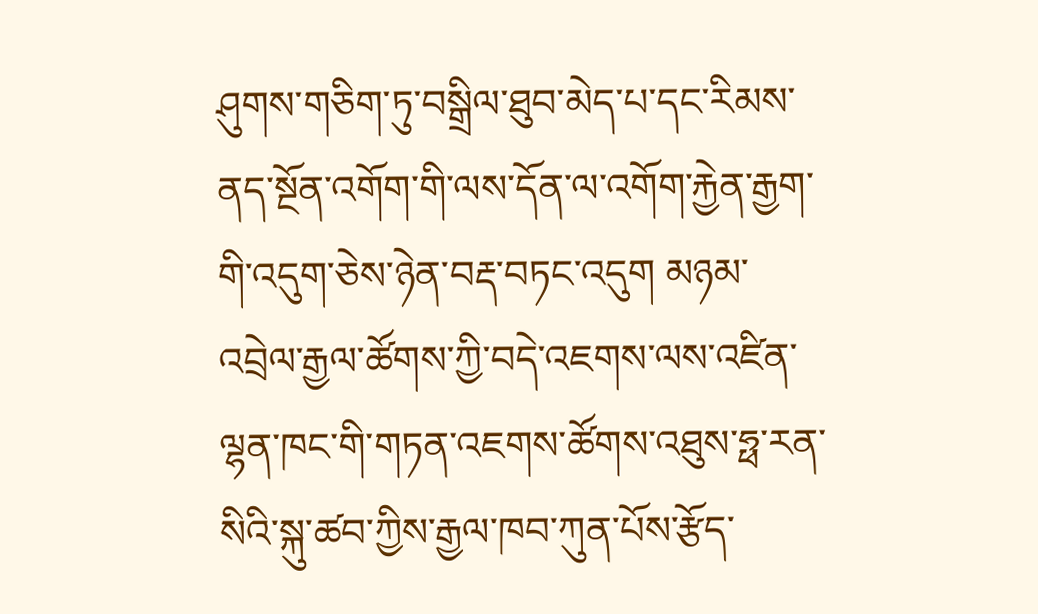ཤུགས་གཅིག་ཏུ་བསྒྲིལ་ཐུབ་མེད་པ་དང་རིམས་ནད་སྔོན་འགོག་གི་ལས་དོན་ལ་འགོག་རྐྱེན་རྒྱག་གི་འདུག་ཅེས་ཉེན་བརྡ་བཏང་འདུག མཉམ་འབྲེལ་རྒྱལ་ཚོགས་ཀྱི་བདེ་འཇགས་ལས་འཛིན་ལྷན་ཁང་གི་གཏན་འཇགས་ཚོགས་འཐུས་ཧྥ་རན་སིའི་སྐུ་ཚབ་ཀྱིས་རྒྱལ་ཁབ་ཀུན་པོས་རྩོད་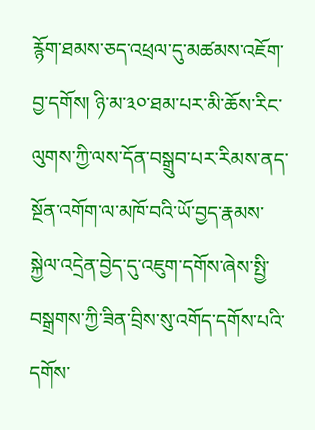རྙོག་ཐམས་ཅད་འཕྲལ་དུ་མཚམས་འཇོག་བྱ་དགོས། ཉི་མ་༣༠་ཐམ་པར་མི་ཆོས་རིང་ལུགས་ཀྱི་ལས་དོན་བསྒྲུབ་པར་རིམས་ནད་སྔོན་འགོག་ལ་མཁོ་བའི་ཡོ་བྱད་རྣམས་སྐྱེལ་འདྲེན་བྱེད་དུ་འཇུག་དགོས་ཞེས་སྤྱི་བསྒྲགས་ཀྱི་ཟིན་བྲིས་སུ་འགོད་དགོས་པའི་དགོས་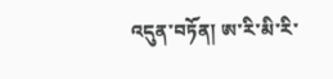འདུན་བཏོན། ཨ་རི་མི་རི་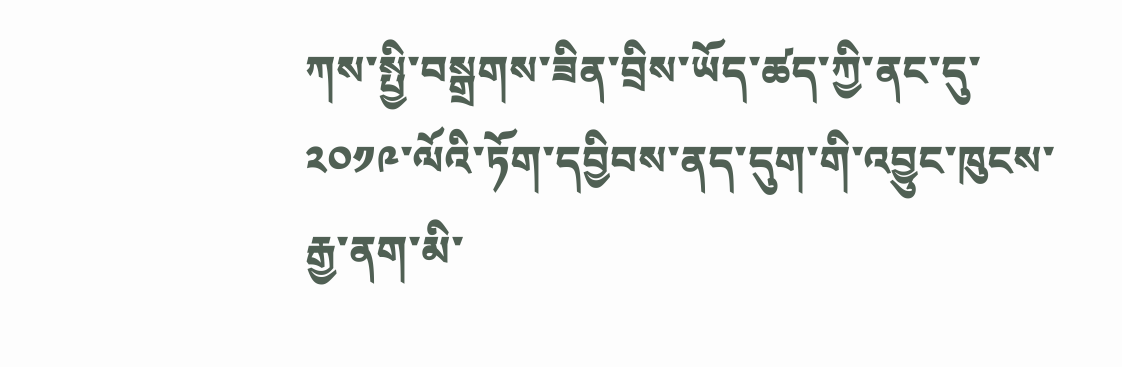ཀས་སྤྱི་བསྒྲགས་ཟིན་བྲིས་ཡོད་ཚད་ཀྱི་ནང་དུ་༢༠༡༩་ལོའི་ཏོག་དབྱིབས་ནད་དུག་གི་འབྱུང་ཁུངས་རྒྱ་ནག་མི་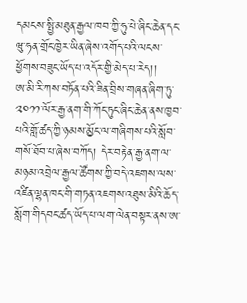དམངས་སྤྱི་མཐུན་རྒྱལ་ཁབ་ཀྱི་ཧུ་པེ་ཞིང་ཆེན་དང་ཝུ་ཧན་གྲོང་ཁྱེར་ཡིན་ཞེས་འགོད་པའི་ལངས་ཕྱོགས་བཟུང་ཡོད་པ་འདོར་གྱི་མེད་པ་རེད།།
ཨ་མི་རི་ཀས་བཏོན་པའི་ཟིན་བྲིས་གཞན་ཞིག་ཏུ་༢༠༡༡་ལོར་རྒྱ་ནག་གི་ཀོང་ཏུང་ཞིང་ཆེན་ནས་ཁྱབ་པའི་གློ་ཚད་ཀྱི་ཉམས་མྱོང་ལ་གཞིགས་པའི་སློབ་གསོ་ཐོབ་པ་ཞེས་བཀོད། དེར་བརྟེན་རྒྱ་ནག་ལ་མཉམ་འབྲེལ་རྒྱལ་ཚོགས་ཀྱི་བདེ་འཇགས་ལས་འཛིན་ལྷན་ཁང་གི་གཏན་འཇགས་འཐུས་མིའི་ཆོད་སློག་གིདབང་ཚད་ཡོད་པ་ལག་ལེན་བསྟར་ནས་ཨ་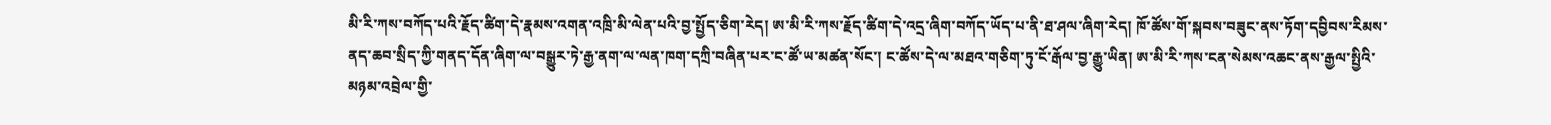མི་རི་ཀས་བཀོད་པའི་རྗོད་ཚིག་དེ་རྣམས་འགན་འཁྲི་མི་ལེན་པའི་བྱ་སྤྱོད་ཅིག་རེད། ཨ་མི་རི་ཀས་རྗོད་ཚིག་དེ་འདྲ་ཞིག་བཀོད་ཡོད་པ་ནི་ཐ་ཤལ་ཞིག་རེད། ཁོ་ཚོས་གོ་སྐབས་བཟུང་ནས་ཏོག་དབྱིབས་རིམས་ནད་ཆབ་སྲིད་ཀྱི་གནད་དོན་ཞིག་ལ་བསྒྱུར་ཏེ་རྒྱ་ནག་ལ་ལན་ཁག་དཀྲི་བཞིན་པར་ང་ཚོ་ཡ་མཚན་སོང་། ང་ཚོས་དེ་ལ་མཐའ་གཅིག་ཏུ་ངོ་རྒོལ་བྱ་རྒྱུ་ཡིན། ཨ་མི་རི་ཀས་ངན་སེམས་འཆང་ནས་རྒྱལ་སྤྱིའི་མཉམ་འབྲེལ་གྱི་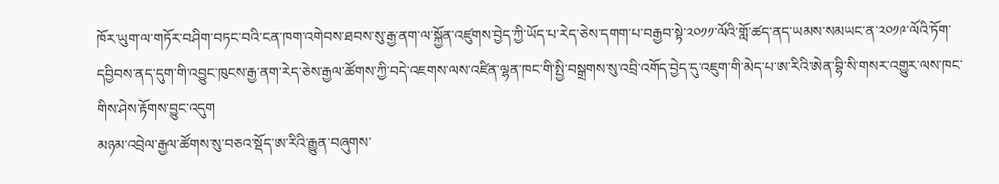ཁོར་ཡུག་ལ་གཏོར་བཤིག་བཏང་བའི་ངན་ཁག་འགེབས་ཐབས་སུ་རྒྱ་ནག་ལ་སྐྱོན་འཛུགས་བྱེད་ཀྱི་ཡོད་པ་རེད་ཅེས་དགག་པ་བརྒྱབ་སྟེ་༢༠༡༡་ལོའི་གློ་ཚད་ནད་ཡམས་སམཡང་ན་༢༠༡༩་ལོའི་ཏོག་དབྱིབས་ནད་དུག་གི་འབྱུང་ཁུངས་རྒྱ་ནག་རེད་ཅེས་རྒྱལ་ཚོགས་ཀྱི་བདེ་འཇགས་ལས་འཛིན་ལྷན་ཁང་གི་སྤྱི་བསྒྲགས་སུ་འབྲི་འགོད་བྱེད་དུ་འཇུག་གི་མེད་པ་ཨ་རིའི་ཨེན་བྷི་སི་གསར་འགྱུར་ལས་ཁང་གིས་ཤེས་རྟོགས་བྱུང་འདུག
མཉམ་འབྲེལ་རྒྱལ་ཚོགས་སུ་བཅའ་སྡོད་ཨ་རིའི་རྒྱུན་བཞུགས་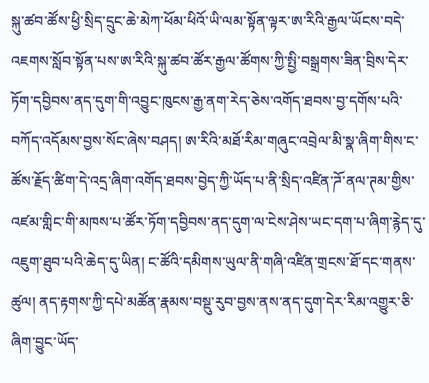སྐུ་ཚབ་ཚོས་ཕྱི་སྲིད་དྲུང་ཆེ་མེཀ་ཕོམ་ཕིའོ་ཡི་ལམ་སྟོན་ལྟར་ཨ་རིའི་རྒྱལ་ཡོངས་བདེ་འཇགས་སློབ་སྟོན་པས་ཨ་རིའི་སྐུ་ཚབ་ཚོར་རྒྱལ་ཚོགས་ཀྱི་སྤྱི་བསྒྲགས་ཟིན་བྲིས་དེར་ཏོག་དབྱིབས་ནད་དུག་གི་འབྱུང་ཁུངས་རྒྱ་ནག་རེད་ཅེས་འགོད་ཐབས་བྱ་དགོས་པའི་བཀོད་འདོམས་བྱས་སོང་ཞེས་བཤད། ཨ་རིའི་མཐོ་རིམ་གཞུང་འབྲེལ་མི་སྣ་ཞིག་གིས་ང་ཚོས་རྗོད་ཚིག་དེ་འདྲ་ཞིག་འགོད་ཐབས་བྱེད་ཀྱི་ཡོད་པ་ནི་སྲིད་འཛིན་ཌོ་ནལ་ཊམ་གྱིས་འཛམ་གླིང་གི་མཁས་པ་ཚོར་ཏོག་དབྱིབས་ནད་དུག་ལ་ངེས་ཤེས་ཡང་དག་པ་ཞིག་རྙེད་དུ་འཇུག་ཐུབ་པའི་ཆེད་དུ་ཡིན། ང་ཚོའི་དམིགས་ཡུལ་ནི་གཞི་འཛིན་གྲངས་ཐོ་དང་གནས་ཚུལ། ནད་རྟགས་ཀྱི་དཔེ་མཚོན་རྣམས་བསྡུ་རུབ་བྱས་ནས་ནད་དུག་དེར་རིམ་འགྱུར་ཅི་ཞིག་བྱུང་ཡོད་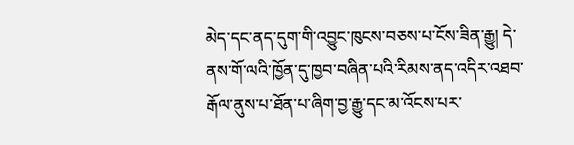མེད་དང་ནད་དུག་གི་འབྱུང་ཁུངས་བཅས་པ་ངོས་ཟིན་རྒྱུ། དེ་ནས་གོ་ལའི་ཁྱོན་དུ་ཁྱབ་བཞིན་པའི་རིམས་ནད་འདིར་འཐབ་རྒོལ་ནུས་པ་ཐོན་པ་ཞིག་བྱ་རྒྱུ་དང་མ་འོངས་པར་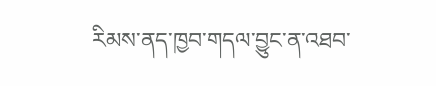རིམས་ནད་ཁྱབ་གདལ་བྱུང་ན་འཐབ་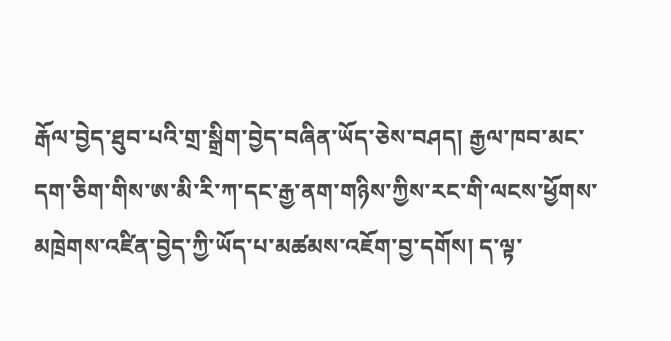རྒོལ་བྱེད་ཐུབ་པའི་གྲ་སྒྲིག་བྱེད་བཞིན་ཡོད་ཅེས་བཤད། རྒྱལ་ཁབ་མང་དག་ཅིག་གིས་ཨ་མི་རི་ཀ་དང་རྒྱ་ནག་གཉིས་ཀྱིས་རང་གི་ལངས་ཕྱོགས་མཁྲེགས་འཛིན་བྱེད་ཀྱི་ཡོད་པ་མཚམས་འཇོག་བྱ་དགོས། ད་ལྟ་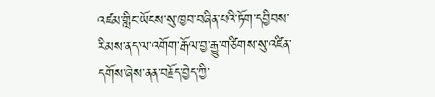འཛམ་གླིང་ཡོངས་སུ་ཁྱབ་བཞིན་པའི་ཏོག་དབྱིབས་རིམས་ནད་ལ་འགོག་རྒོལ་བྱ་རྒྱུ་གཙིགས་སུ་འཛིན་དགོས་ཞེས་ནན་བརྗོད་བྱེད་ཀྱི་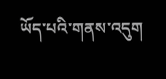ཡོད་པའི་གནས་འདུག